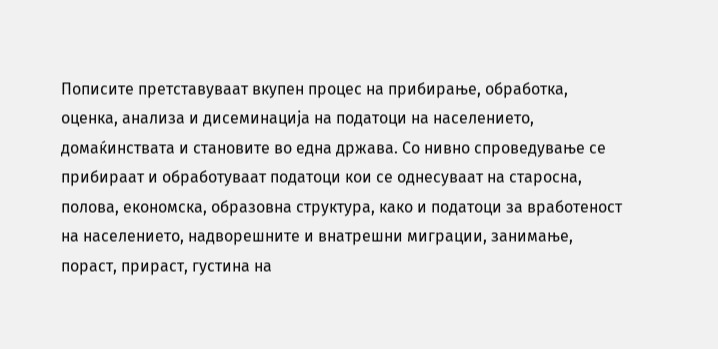Пописите претставуваат вкупен процес на прибирање, обработка, оценка, анализа и дисеминација на податоци на населението, домаќинствата и становите во една држава. Со нивно спроведување се прибираат и обработуваат податоци кои се однесуваат на старосна, полова, економска, образовна структура, како и податоци за вработеност на населението, надворешните и внатрешни миграции, занимање, пораст, прираст, густина на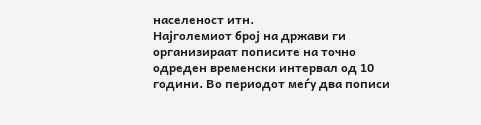населеност итн.
Најголемиот број на држави ги организираат пописите на точно одреден временски интервал од 10 години. Во периодот меѓу два пописи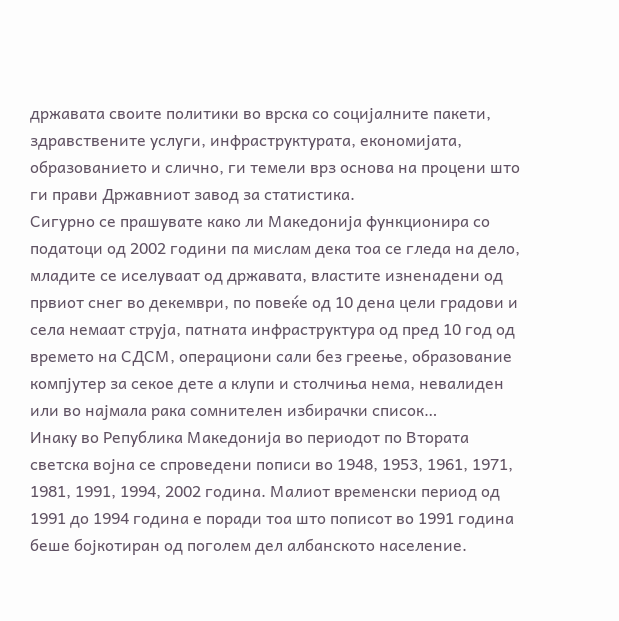државата своите политики во врска со социјалните пакети, здравствените услуги, инфраструктурата, економијата, образованието и слично, ги темели врз основа на процени што ги прави Државниот завод за статистика.
Сигурно се прашувате како ли Македонија функционира со податоци од 2002 години па мислам дека тоа се гледа на дело, младите се иселуваат од државата, властите изненадени од првиот снег во декември, по повеќе од 10 дена цели градови и села немаат струја, патната инфраструктура од пред 10 год од времето на СДСМ, операциони сали без греење, образование компјутер за секое дете а клупи и столчиња нема, невалиден или во најмала рака сомнителен избирачки список…
Инаку во Република Македонија во периодот по Втората светска војна се спроведени пописи во 1948, 1953, 1961, 1971, 1981, 1991, 1994, 2002 година. Малиот временски период од 1991 до 1994 година е поради тоа што пописот во 1991 година беше бојкотиран од поголем дел албанското население.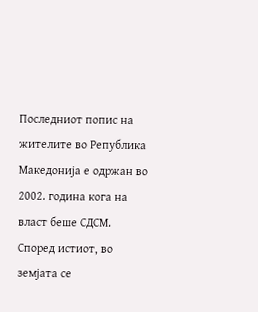Последниот попис на жителите во Република Македонија е одржан во 2002. година кога на власт беше СДСМ. Според истиот, во земјата се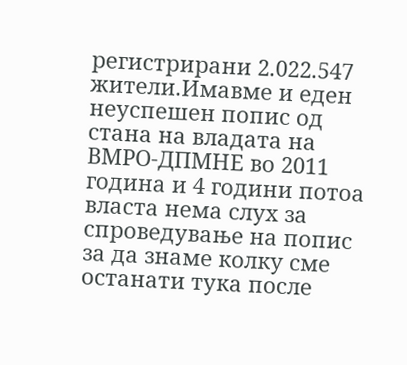регистрирани 2.022.547 жители.Имавме и еден неуспешен попис од стана на владата на ВМРО-ДПМНЕ во 2011 година и 4 години потоа власта нема слух за спроведување на попис за да знаме колку сме останати тука после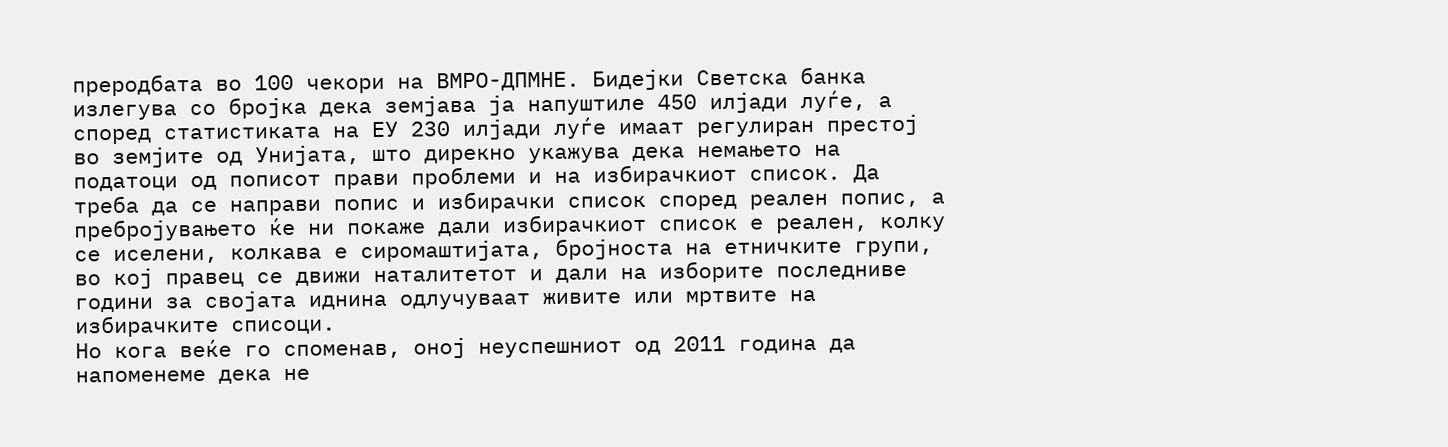преродбата во 100 чекори на ВМРО-ДПМНЕ. Бидејки Светска банка излегува со бројка дека земјава ја напуштиле 450 илјади луѓе, а според статистиката на ЕУ 230 илјади луѓе имаат регулиран престој во земјите од Унијата, што дирекно укажува дека немањето на податоци од пописот прави проблеми и на избирачкиот список. Да треба да се направи попис и избирачки список според реален попис, а пребројувањето ќе ни покаже дали избирачкиот список е реален, колку се иселени, колкава е сиромаштијата, бројноста на етничките групи, во кој правец се движи наталитетот и дали на изборите последниве години за својата иднина одлучуваат живите или мртвите на избирачките списоци.
Но кога веќе го споменав, оној неуспешниот од 2011 година да напоменеме дека не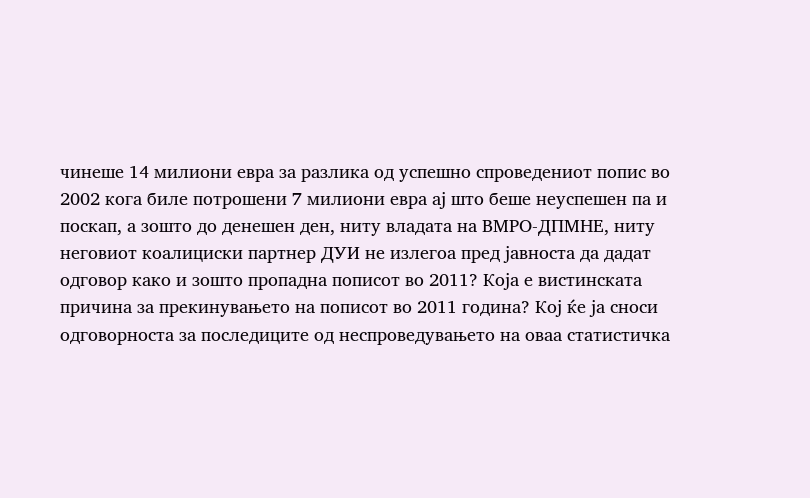чинеше 14 милиони евра за разлика од успешно спроведениот попис во 2002 кога биле потрошени 7 милиони евра ај што беше неуспешен па и поскап, а зошто до денешен ден, ниту владата на ВМРО-ДПМНЕ, ниту неговиот коалициски партнер ДУИ не излегоа пред јавноста да дадат одговор како и зошто пропадна пописот во 2011? Која е вистинската причина за прекинувањето на пописот во 2011 година? Кој ќе ја сноси одговорноста за последиците од неспроведувањето на оваа статистичка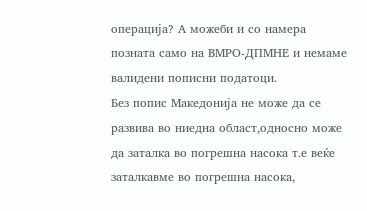операција? А можеби и со намера позната само на ВМРО-ДПМНЕ и немаме валидени пописни податоци.
Без попис Македонија не може да се развива во ниедна област,односно може да заталка во погрешна насока т.е веќе заталкавме во погрешна насока,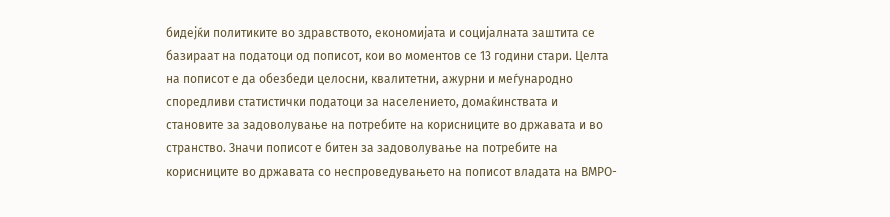бидејќи политиките во здравството, економијата и социјалната заштита се базираат на податоци од пописот, кои во моментов се 13 години стари. Целта на пописот е да обезбеди целосни, квалитетни, ажурни и меѓународно споредливи статистички податоци за населението, домаќинствата и становите за задоволување на потребите на корисниците во државата и во странство. Значи пописот е битен за задоволување на потребите на корисниците во државата со неспроведувањето на пописот владата на ВМРО-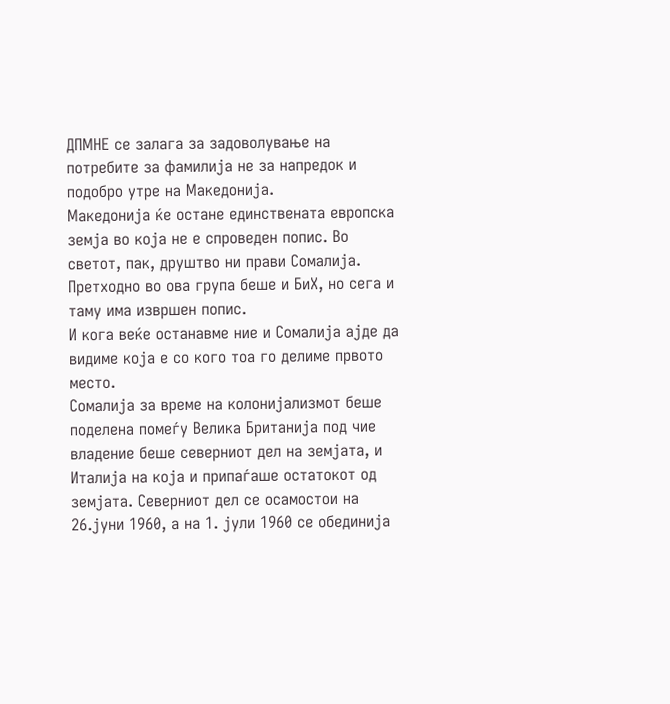ДПМНЕ се залага за задоволување на потребите за фамилија не за напредок и подобро утре на Македонија.
Македонија ќе остане единствената европска земја во која не е спроведен попис. Во светот, пак, друштво ни прави Сомалија. Претходно во ова група беше и БиХ, но сега и таму има извршен попис.
И кога веќе останавме ние и Сомалија ајде да видиме која е со кого тоа го делиме првото место.
Cомалија за време на колонијализмот беше поделена помеѓу Велика Британија под чие владение беше северниот дел на земјата, и Италија на која и припаѓаше остатокот од земјата. Северниот дел се осамостои на 26.јуни 1960, а на 1. јули 1960 се обединија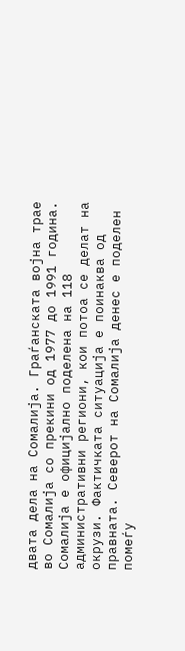двата дела на Сомалија. Граѓанската војна трае во Сомалија со прекини од 1977 до 1991 година. Сомалија е официјално поделена на 118 административни региони, кои потоа се делат на окрузи. Фактичката ситуација е поинаква од правната. Северот на Сомалија денес е поделен помеѓу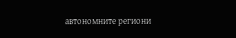автономните региони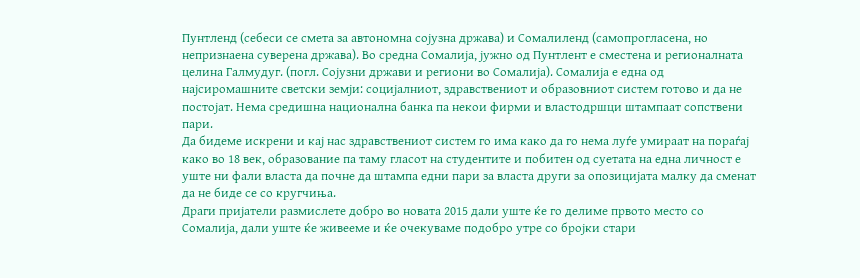Пунтленд (себеси се смета за автономна сојузна држава) и Сомалиленд (самопрогласена, но непризнаена суверена држава). Во средна Сомалија, јужно од Пунтлент е сместена и регионалната целина Галмудуг. (погл. Сојузни држави и региони во Сомалија). Сомалија е една од најсиромашните светски земји: социјалниот, здравствениот и образовниот систем готово и да не постојат. Нема средишна национална банка па некои фирми и властодршци штампаат сопствени пари.
Да бидеме искрени и кај нас здравствениот систем го има како да го нема луѓе умираат на пораѓај како во 18 век, образование па таму гласот на студентите и побитен од суетата на една личност е уште ни фали власта да почне да штампа едни пари за власта други за опозицијата малку да сменат да не биде се со кругчиња.
Драги пријатели размислете добро во новата 2015 дали уште ќе го делиме првото место со Сомалија, дали уште ќе живееме и ќе очекуваме подобро утре со бројки стари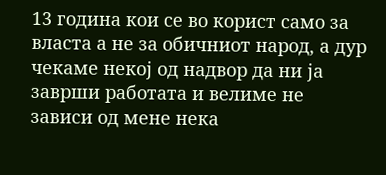13 година кои се во корист само за власта а не за обичниот народ, а дур чекаме некој од надвор да ни ја заврши работата и велиме не зависи од мене нека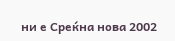ни е Среќна нова 2002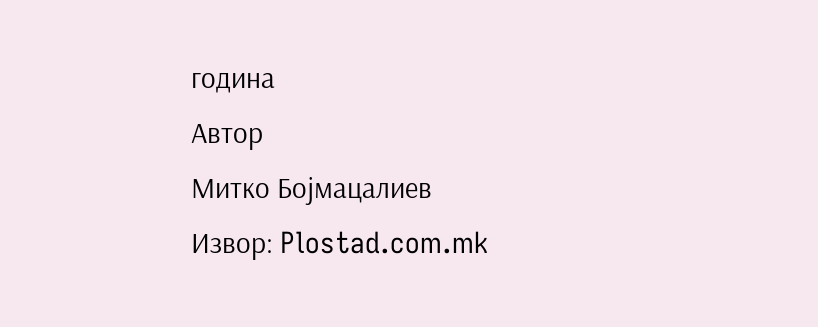година
Автор
Митко Бојмацалиев
Извор: Plostad.com.mk